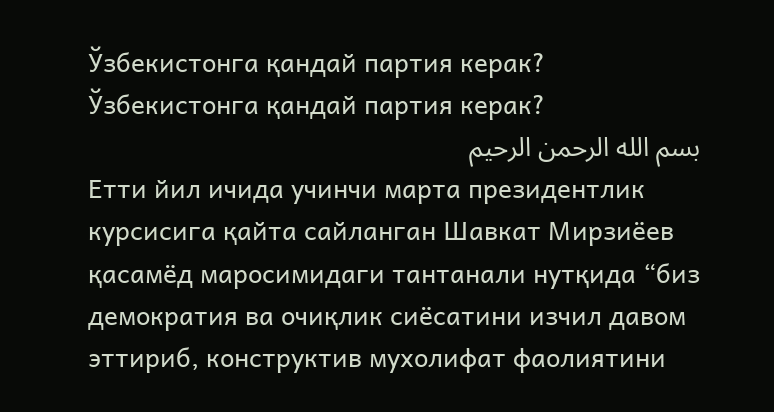Ўзбекистонга қандай партия керак?
Ўзбекистонга қандай партия керак?
بسم الله الرحمن الرحيم
Етти йил ичида учинчи марта президентлик курсисига қайта сайланган Шавкат Мирзиёев қасамёд маросимидаги тантанали нутқида “биз демократия ва очиқлик сиёсатини изчил давом эттириб, конструктив мухолифат фаолиятини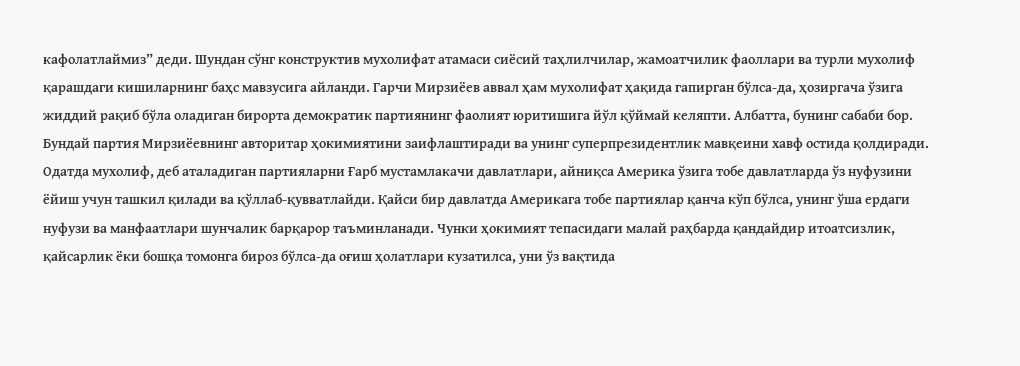кафолатлаймиз” деди. Шундан сўнг конструктив мухолифат атамаси сиёсий таҳлилчилар, жамоатчилик фаоллари ва турли мухолиф қарашдаги кишиларнинг баҳс мавзусига айланди. Гарчи Мирзиёев аввал ҳам мухолифат ҳақида гапирган бўлса-да, ҳозиргача ўзига жиддий рақиб бўла оладиган бирорта демократик партиянинг фаолият юритишига йўл қўймай келяпти. Албатта, бунинг сабаби бор. Бундай партия Мирзиёевнинг авторитар ҳокимиятини заифлаштиради ва унинг суперпрезидентлик мавқеини хавф остида қолдиради. Одатда мухолиф, деб аталадиган партияларни Ғарб мустамлакачи давлатлари, айниқса Америка ўзига тобе давлатларда ўз нуфузини ёйиш учун ташкил қилади ва қўллаб-қувватлайди. Қайси бир давлатда Америкага тобе партиялар қанча кўп бўлса, унинг ўша ердаги нуфузи ва манфаатлари шунчалик барқарор таъминланади. Чунки ҳокимият тепасидаги малай раҳбарда қандайдир итоатсизлик, қайсарлик ёки бошқа томонга бироз бўлса-да оғиш ҳолатлари кузатилса, уни ўз вақтида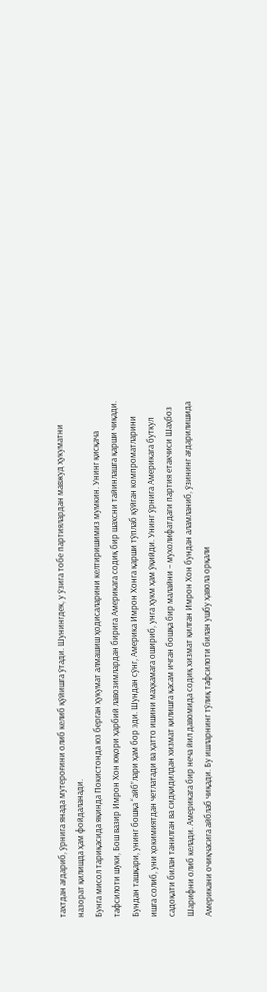тахтдан ағдариб, ўрнига янада мутероғини олиб келиб қўйишга ўтади. Шунингдек, у ўзига тобе партиялардан мавжуд ҳукуматни назорат қилишда ҳам фойдаланади.
Бунга мисол тариқасида яқинда Покистонда юз берган ҳукумат алмашиш ҳодисаларини келтиришимиз мумкин. Унинг қисқача тафсилоти шуки, Бош вазир Имрон Хон юқори ҳарбий лавозимлардан бирига Америкага содиқ бир шахсни тайинлашга қарши чиқади. Бундан ташқари, унинг бошқа “айб”лари ҳам бор эди. Шундан сўнг, Америка Имрон Хонга қарши тўплаб қўйган компроматларини ишга солиб, уни ҳокимиятдан четлатади ва ҳатто ишини маҳкамага ошириб, унга ҳукм ҳам ўқийди. Унинг ўрнига Америкага буткул садоқати билан танилган ва сидқидилдан хизмат қилишга қасам ичган бошқа бир малайни – мухолифатдаги партия етакчиси Шаҳбоз Шарифни олиб келади. Америкага бир неча йил давомида содиқ хизмат қилган Имрон Хон бундан аламланиб, ўзининг ағдарилишида Американи очиқчасига айблаб чиқади. Бу ишларнинг тўлиқ тафсилоти билан ушбу ҳавола орқали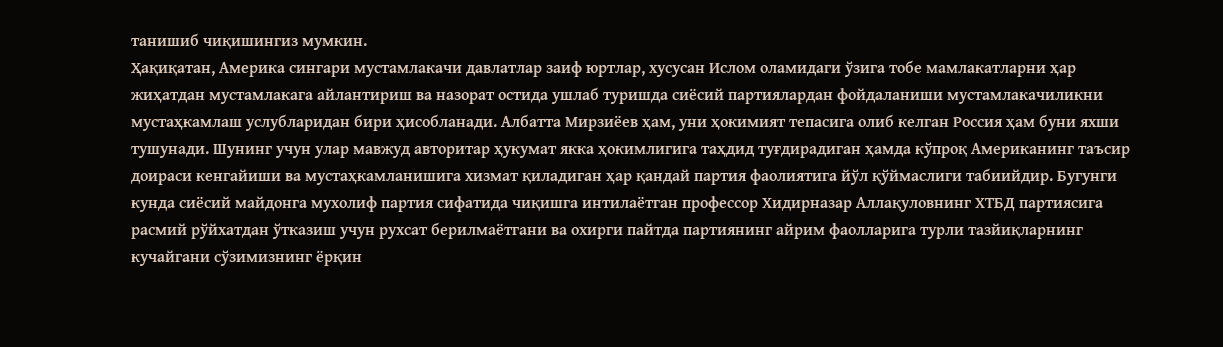танишиб чиқишингиз мумкин.
Ҳақиқатан, Америка сингари мустамлакачи давлатлар заиф юртлар, хусусан Ислом оламидаги ўзига тобе мамлакатларни ҳар жиҳатдан мустамлакага айлантириш ва назорат остида ушлаб туришда сиёсий партиялардан фойдаланиши мустамлакачиликни мустаҳкамлаш услубларидан бири ҳисобланади. Албатта Мирзиёев ҳам, уни ҳокимият тепасига олиб келган Россия ҳам буни яхши тушунади. Шунинг учун улар мавжуд авторитар ҳукумат якка ҳокимлигига таҳдид туғдирадиган ҳамда кўпроқ Американинг таъсир доираси кенгайиши ва мустаҳкамланишига хизмат қиладиган ҳар қандай партия фаолиятига йўл қўймаслиги табиийдир. Бугунги кунда сиёсий майдонга мухолиф партия сифатида чиқишга интилаётган профессор Хидирназар Аллақуловнинг ХТБД партиясига расмий рўйхатдан ўтказиш учун рухсат берилмаётгани ва охирги пайтда партиянинг айрим фаолларига турли тазйиқларнинг кучайгани сўзимизнинг ёрқин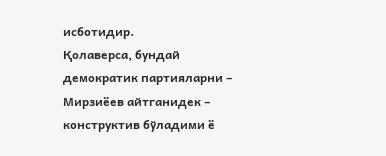исботидир.
Қолаверса, бундай демократик партияларни – Мирзиёев айтганидек – конструктив бўладими ё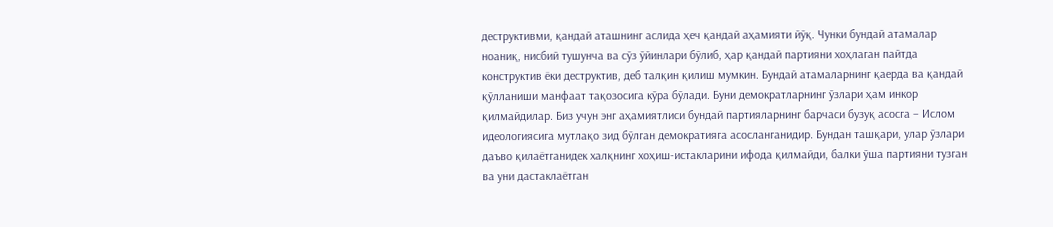деструктивми, қандай аташнинг аслида ҳеч қандай аҳамияти йўқ. Чунки бундай атамалар ноаниқ, нисбий тушунча ва сўз ўйинлари бўлиб, ҳар қандай партияни хоҳлаган пайтда конструктив ёки деструктив, деб талқин қилиш мумкин. Бундай атамаларнинг қаерда ва қандай қўлланиши манфаат тақозосига кўра бўлади. Буни демократларнинг ўзлари ҳам инкор қилмайдилар. Биз учун энг аҳамиятлиси бундай партияларнинг барчаси бузуқ асосга – Ислом идеологиясига мутлақо зид бўлган демократияга асосланганидир. Бундан ташқари, улар ўзлари даъво қилаётганидек халқнинг хоҳиш-истакларини ифода қилмайди, балки ўша партияни тузган ва уни дастаклаётган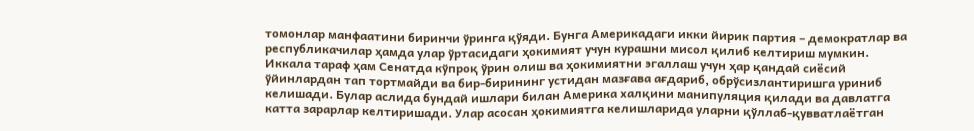томонлар манфаатини биринчи ўринга қўяди. Бунга Америкадаги икки йирик партия – демократлар ва республикачилар ҳамда улар ўртасидаги ҳокимият учун курашни мисол қилиб келтириш мумкин. Иккала тараф ҳам Сенатда кўпроқ ўрин олиш ва ҳокимиятни эгаллаш учун ҳар қандай сиёсий ўйинлардан тап тортмайди ва бир-бирининг устидан мазғава ағдариб, обрўсизлантиришга уриниб келишади. Булар аслида бундай ишлари билан Америка халқини манипуляция қилади ва давлатга катта зарарлар келтиришади. Улар асосан ҳокимиятга келишларида уларни қўллаб-қувватлаётган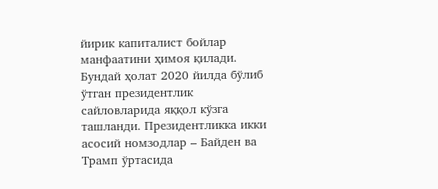йирик капиталист бойлар манфаатини ҳимоя қилади. Бундай ҳолат 2020 йилда бўлиб ўтган президентлик сайловларида яққол кўзга ташланди. Президентликка икки асосий номзодлар – Байден ва Трамп ўртасида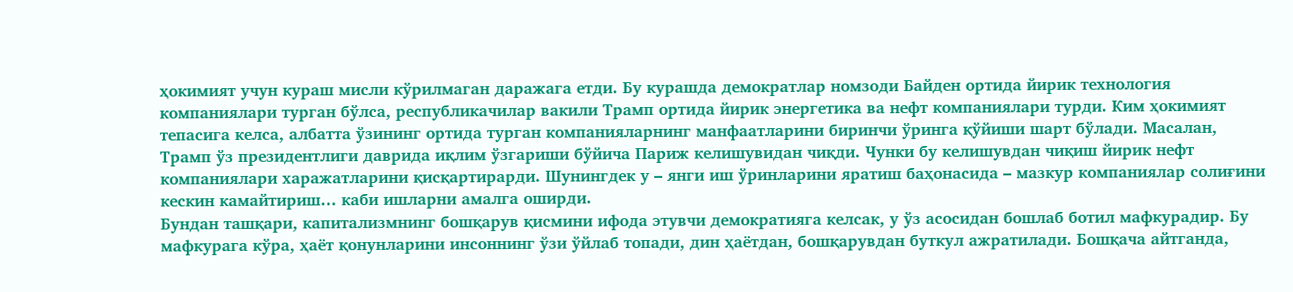ҳокимият учун кураш мисли кўрилмаган даражага етди. Бу курашда демократлар номзоди Байден ортида йирик технология компаниялари турган бўлса, республикачилар вакили Трамп ортида йирик энергетика ва нефт компаниялари турди. Ким ҳокимият тепасига келса, албатта ўзининг ортида турган компанияларнинг манфаатларини биринчи ўринга қўйиши шарт бўлади. Масалан, Трамп ўз президентлиги даврида иқлим ўзгариши бўйича Париж келишувидан чиқди. Чунки бу келишувдан чиқиш йирик нефт компаниялари харажатларини қисқартирарди. Шунингдек у – янги иш ўринларини яратиш баҳонасида – мазкур компаниялар солиғини кескин камайтириш… каби ишларни амалга оширди.
Бундан ташқари, капитализмнинг бошқарув қисмини ифода этувчи демократияга келсак, у ўз асосидан бошлаб ботил мафкурадир. Бу мафкурага кўра, ҳаёт қонунларини инсоннинг ўзи ўйлаб топади, дин ҳаётдан, бошқарувдан буткул ажратилади. Бошқача айтганда,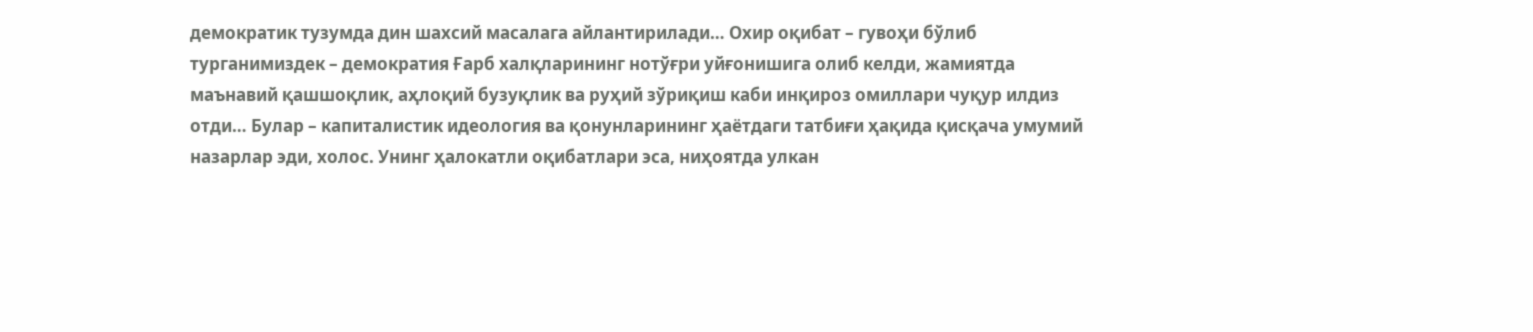демократик тузумда дин шахсий масалага айлантирилади… Охир оқибат – гувоҳи бўлиб турганимиздек – демократия Ғарб халқларининг нотўғри уйғонишига олиб келди, жамиятда маънавий қашшоқлик, аҳлоқий бузуқлик ва руҳий зўриқиш каби инқироз омиллари чуқур илдиз отди… Булар – капиталистик идеология ва қонунларининг ҳаётдаги татбиғи ҳақида қисқача умумий назарлар эди, холос. Унинг ҳалокатли оқибатлари эса, ниҳоятда улкан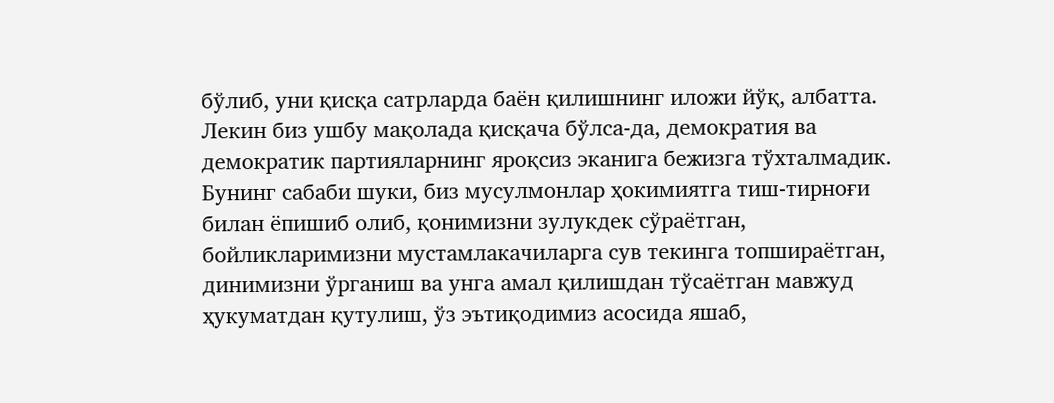бўлиб, уни қисқа сатрларда баён қилишнинг иложи йўқ, албатта. Лекин биз ушбу мақолада қисқача бўлса-да, демократия ва демократик партияларнинг яроқсиз эканига бежизга тўхталмадик. Бунинг сабаби шуки, биз мусулмонлар ҳокимиятга тиш-тирноғи билан ёпишиб олиб, қонимизни зулукдек сўраётган, бойликларимизни мустамлакачиларга сув текинга топшираётган, динимизни ўрганиш ва унга амал қилишдан тўсаётган мавжуд ҳукуматдан қутулиш, ўз эътиқодимиз асосида яшаб,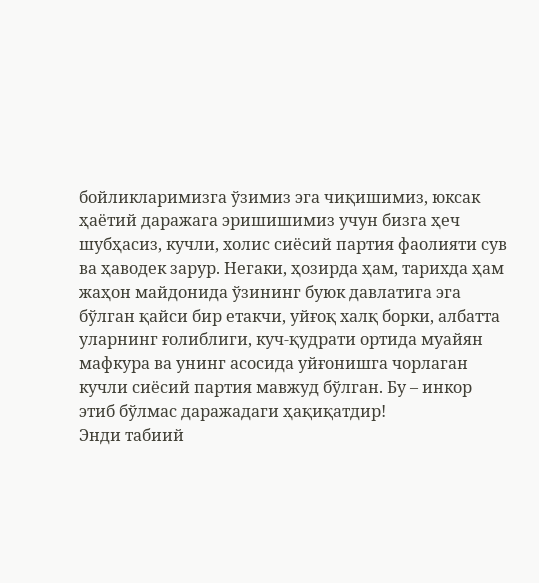бойликларимизга ўзимиз эга чиқишимиз, юксак ҳаётий даражага эришишимиз учун бизга ҳеч шубҳасиз, кучли, холис сиёсий партия фаолияти сув ва ҳаводек зарур. Негаки, ҳозирда ҳам, тарихда ҳам жаҳон майдонида ўзининг буюк давлатига эга бўлган қайси бир етакчи, уйғоқ халқ борки, албатта уларнинг ғолиблиги, куч-қудрати ортида муайян мафкура ва унинг асосида уйғонишга чорлаган кучли сиёсий партия мавжуд бўлган. Бу – инкор этиб бўлмас даражадаги ҳақиқатдир!
Энди табиий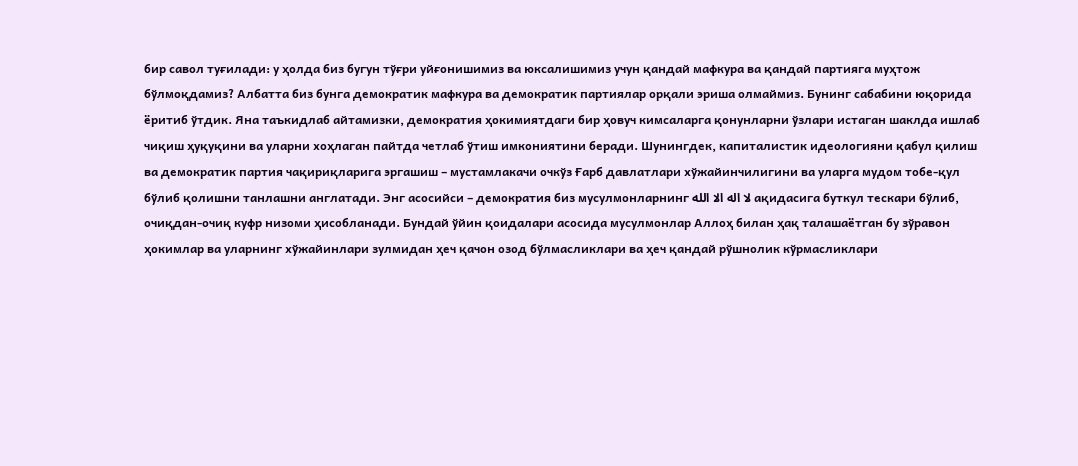бир савол туғилади: у ҳолда биз бугун тўғри уйғонишимиз ва юксалишимиз учун қандай мафкура ва қандай партияга муҳтож бўлмоқдамиз? Албатта биз бунга демократик мафкура ва демократик партиялар орқали эриша олмаймиз. Бунинг сабабини юқорида ёритиб ўтдик. Яна таъкидлаб айтамизки, демократия ҳокимиятдаги бир ҳовуч кимсаларга қонунларни ўзлари истаган шаклда ишлаб чиқиш ҳуқуқини ва уларни хоҳлаган пайтда четлаб ўтиш имкониятини беради. Шунингдек, капиталистик идеологияни қабул қилиш ва демократик партия чақириқларига эргашиш – мустамлакачи очкўз Ғарб давлатлари хўжайинчилигини ва уларга мудом тобе-қул бўлиб қолишни танлашни англатади. Энг асосийси – демократия биз мусулмонларнинг لا اله الا الله ақидасига буткул тескари бўлиб, очиқдан-очиқ куфр низоми ҳисобланади. Бундай ўйин қоидалари асосида мусулмонлар Аллоҳ билан ҳақ талашаётган бу зўравон ҳокимлар ва уларнинг хўжайинлари зулмидан ҳеч қачон озод бўлмасликлари ва ҳеч қандай рўшнолик кўрмасликлари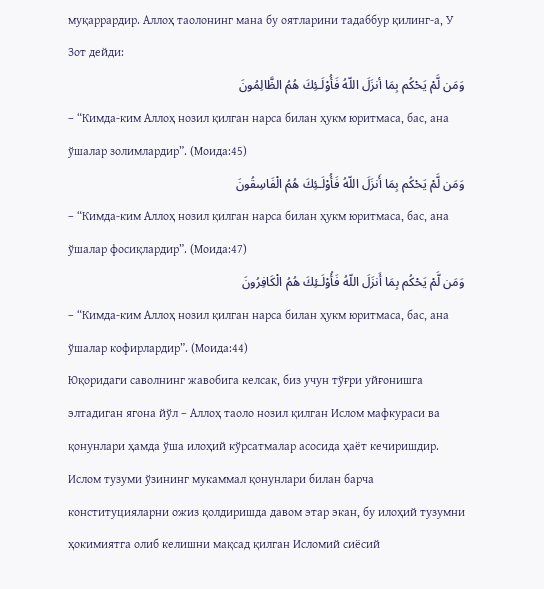муқаррардир. Аллоҳ таолонинг мана бу оятларини тадаббур қилинг-а, У Зот дейди:
وَمَن لَّمْ يَحْكُم بِمَا أنزَلَ اللّهُ فَأُوْلَـئِكَ هُمُ الظَّالِمُونَ
– “Кимда-ким Аллоҳ нозил қилган нарса билан ҳукм юритмаса, бас, ана ўшалар золимлардир”. (Моида:45)
وَمَن لَّمْ يَحْكُم بِمَا أَنزَلَ اللّهُ فَأُوْلَـئِكَ هُمُ الْفَاسِقُونَ
– “Кимда-ким Аллоҳ нозил қилган нарса билан ҳукм юритмаса, бас, ана ўшалар фосиқлардир”. (Моида:47)
وَمَن لَّمْ يَحْكُم بِمَا أَنزَلَ اللّهُ فَأُوْلَـئِكَ هُمُ الْكَافِرُونَ
– “Кимда-ким Аллоҳ нозил қилган нарса билан ҳукм юритмаса, бас, ана ўшалар кофирлардир”. (Моида:44)
Юқоридаги саволнинг жавобига келсак, биз учун тўғри уйғонишга элтадиган ягона йўл – Аллоҳ таоло нозил қилган Ислом мафкураси ва қонунлари ҳамда ўша илоҳий кўрсатмалар асосида ҳаёт кечиришдир. Ислом тузуми ўзининг мукаммал қонунлари билан барча конституцияларни ожиз қолдиришда давом этар экан, бу илоҳий тузумни ҳокимиятга олиб келишни мақсад қилган Исломий сиёсий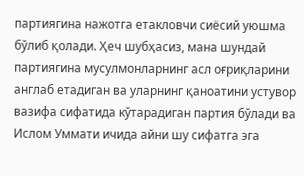партиягина нажотга етакловчи сиёсий уюшма бўлиб қолади. Ҳеч шубҳасиз, мана шундай партиягина мусулмонларнинг асл оғриқларини англаб етадиган ва уларнинг қаноатини устувор вазифа сифатида кўтарадиган партия бўлади ва Ислом Уммати ичида айни шу сифатга эга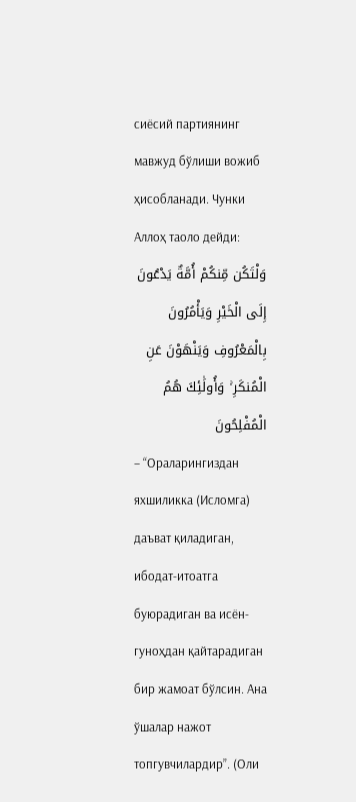сиёсий партиянинг мавжуд бўлиши вожиб ҳисобланади. Чунки Аллоҳ таоло дейди:
وَلْتَكُن مِّنكُمْ أُمَّةٌ يَدْعُونَ إِلَى الْخَيْرِ وَيَأْمُرُونَ بِالْمَعْرُوفِ وَيَنْهَوْنَ عَنِ الْمُنكَرِ ۚ وَأُولَٰئِكَ هُمُ الْمُفْلِحُونَ
– “Ораларингиздан яхшиликка (Исломга) даъват қиладиган, ибодат-итоатга буюрадиган ва исён-гуноҳдан қайтарадиган бир жамоат бўлсин. Ана ўшалар нажот топгувчилардир”. (Оли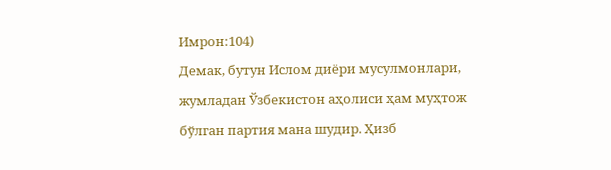Имрон:104)
Демак, бутун Ислом диёри мусулмонлари, жумладан Ўзбекистон аҳолиси ҳам муҳтож бўлган партия мана шудир. Ҳизб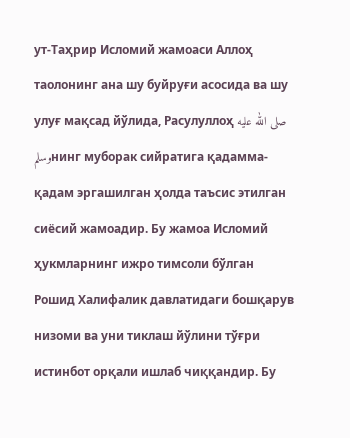ут-Таҳрир Исломий жамоаси Аллоҳ таолонинг ана шу буйруғи асосида ва шу улуғ мақсад йўлида, Расулуллоҳ صلى الله عليه وسلمнинг муборак сийратига қадамма-қадам эргашилган ҳолда таъсис этилган сиёсий жамоадир. Бу жамоа Исломий ҳукмларнинг ижро тимсоли бўлган Рошид Халифалик давлатидаги бошқарув низоми ва уни тиклаш йўлини тўғри истинбот орқали ишлаб чиққандир. Бу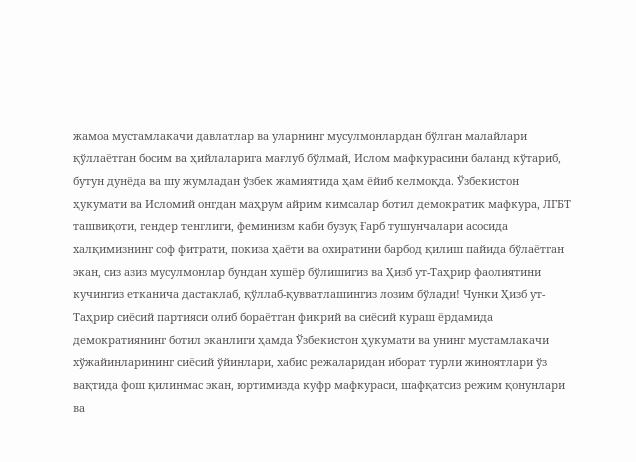жамоа мустамлакачи давлатлар ва уларнинг мусулмонлардан бўлган малайлари қўллаётган босим ва ҳийлаларига мағлуб бўлмай, Ислом мафкурасини баланд кўтариб, бутун дунёда ва шу жумладан ўзбек жамиятида ҳам ёйиб келмоқда. Ўзбекистон ҳукумати ва Исломий онгдан маҳрум айрим кимсалар ботил демократик мафкура, ЛГБТ ташвиқоти, гендер тенглиги, феминизм каби бузуқ Ғарб тушунчалари асосида халқимизнинг соф фитрати, покиза ҳаёти ва охиратини барбод қилиш пайида бўлаётган экан, сиз азиз мусулмонлар бундан хушёр бўлишигиз ва Ҳизб ут-Таҳрир фаолиятини кучингиз етканича дастаклаб, қўллаб-қувватлашингиз лозим бўлади! Чунки Ҳизб ут-Таҳрир сиёсий партияси олиб бораётган фикрий ва сиёсий кураш ёрдамида демократиянинг ботил эканлиги ҳамда Ўзбекистон ҳукумати ва унинг мустамлакачи хўжайинларининг сиёсий ўйинлари, хабис режаларидан иборат турли жиноятлари ўз вақтида фош қилинмас экан, юртимизда куфр мафкураси, шафқатсиз режим қонунлари ва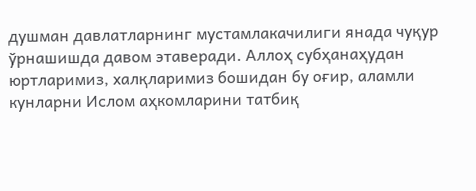душман давлатларнинг мустамлакачилиги янада чуқур ўрнашишда давом этаверади. Аллоҳ субҳанаҳудан юртларимиз, халқларимиз бошидан бу оғир, аламли кунларни Ислом аҳкомларини татбиқ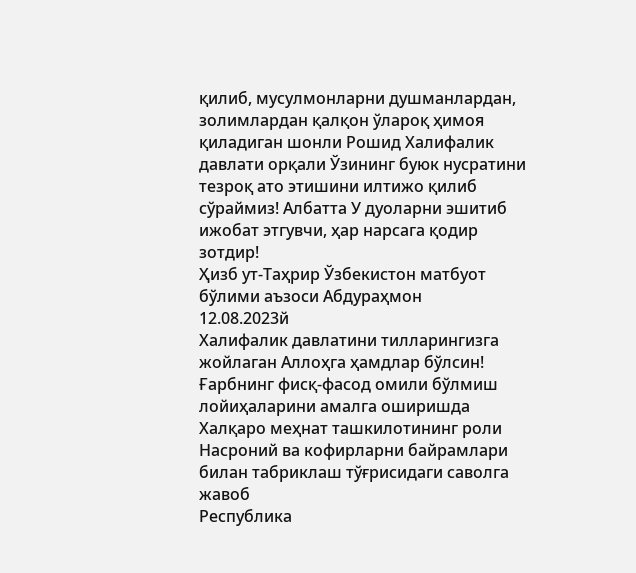қилиб, мусулмонларни душманлардан, золимлардан қалқон ўлароқ ҳимоя қиладиган шонли Рошид Халифалик давлати орқали Ўзининг буюк нусратини тезроқ ато этишини илтижо қилиб сўраймиз! Албатта У дуоларни эшитиб ижобат этгувчи, ҳар нарсага қодир зотдир!
Ҳизб ут-Таҳрир Ўзбекистон матбуот бўлими аъзоси Абдураҳмон
12.08.2023й
Халифалик давлатини тилларингизга жойлаган Аллоҳга ҳамдлар бўлсин!
Ғарбнинг фисқ-фасод омили бўлмиш лойиҳаларини амалга оширишда Халқаро меҳнат ташкилотининг роли
Насроний ва кофирларни байрамлари билан табриклаш тўғрисидаги саволга жавоб
Республика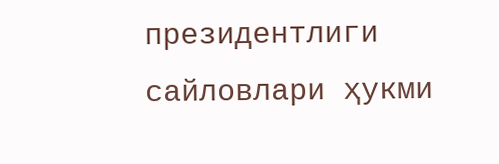президентлиги сайловлари ҳукми